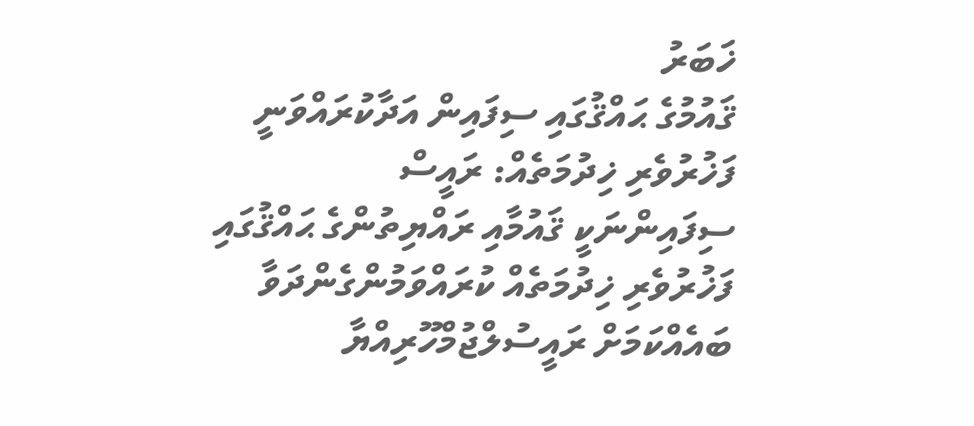ޚަބަރު
ޤައުމުގެ ޙައްޤުގައި ސިފައިން އަދާކުރައްވަނީ ފަޚުރުވެރި ޚިދުމަތެއް: ރައީސް
ސިފައިންނަކީ ޤައުމާއި ރައްޔިތުންގެ ޙައްޤުގައި ފަޚުރުވެރި ޚިދުމަތެއް ކުރައްވަމުންގެންދަވާ ބައެއްކަމަށް ރައީސުލްޖުމްހޫރިއްޔާ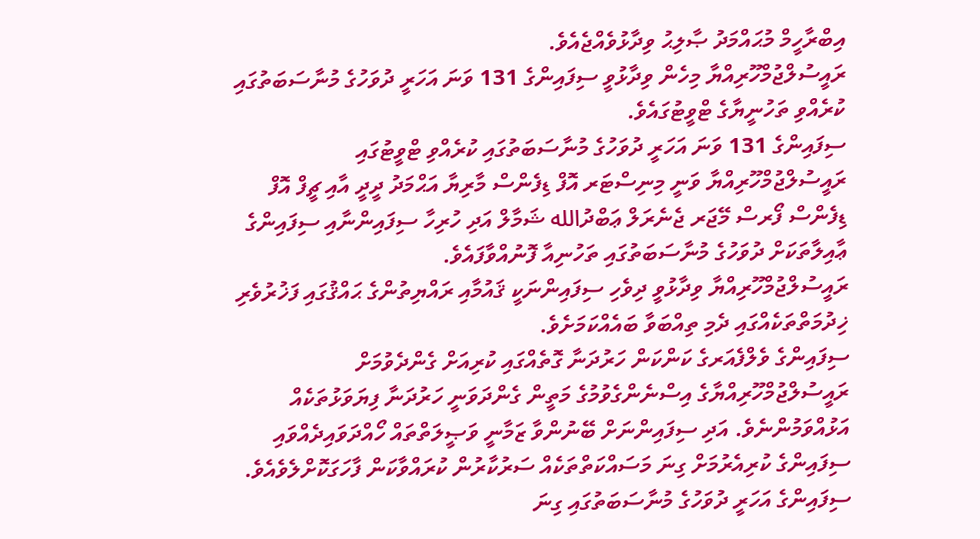އިބްރާހީމް މުޙައްމަދު ޞާލިޙު ވިދާޅުވެއްޖެއެވެ.
ރައީސުލްޖުމްހޫރިއްޔާ މިހެން ވިދާޅުވީ ސިފައިންގެ 131 ވަނަ އަހަރީ ދުވަހުގެ މުނާސަބަތުގައި ކުރެއްވި ތަހުނީޔާގެ ޓްވީޓުގައެވެ.
ސިފައިންގެ 131 ވަނަ އަހަރީ ދުވަހުގެ މުނާސަބަތުގައި ކުރެއްވި ޓްވީޓުގައި ރައީސުލްޖުމްހޫރިއްޔާ ވަނީ މިނިސްޓަރ އޮފް ޑިފެންސް މާރިޔާ އަޙްމަދު ދީދީ އާއި ޗީފް އޮފް ޑިފެންސް ފޯރސް މޭޖަރ ޖެނެރަލް ޢަބްދުالله ޝަމާލް އަދި ހުރިހާ ސިފައިންނާއި ސިފައިންގެ ޢާއިލާތަކަށް ދުވަހުގެ މުނާސަބަތުގައި ތަހުނިއާ ފޮނުއްވާފައެވެ.
ރައީސުލްޖުމްހޫރިއްޔާ ވިދާޅުވީ ދިވެހި ސިފައިންނަކީ ޤައުމާއި ރައްޔިތުންގެ ޙައްޤުގައި ފަޚުރުވެރި ޚިދުމަތްތަކެއްގައި ދެމި ތިއްބަވާ ބައެއްކަމަށެވެ.
ސިފައިންގެ ވެލްފެއަރގެ ކަންކަން ހަރުދަނާ ގޮތެއްގައި ކުރިއަށް ގެންދެވުމަށް ރައީސުލްޖުމްހޫރިއްޔާގެ އިސްނެންގެވުމުގެ މަތީން ގެންދަވަނީ ހަރުދަނާ ފިޔަވަޅުތަކެއް އަޅުއްވަމުންނެވެ. އަދި ސިފައިންނަށް ބޭނުންވާ ޒަމާނީ ވަޞީލަތްތައް ހޯއްދަވައިދެއްވައި ސިފައިންގެ ކުރިއެރުމަށް ގިނަ މަސައްކަތްތަކެއް ސަރުކާރުން ކުރައްވާކަން ފާހަގަކޮށްލެވެއެވެ.
ސިފައިންގެ އަހަރީ ދުވަހުގެ މުނާސަބަތުގައި ގިނަ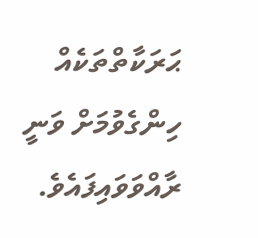ޙަރަކާތްތަކެއް ހިންގެވުމަށް ވަނީ ރާއްވަވައިފައެވެ.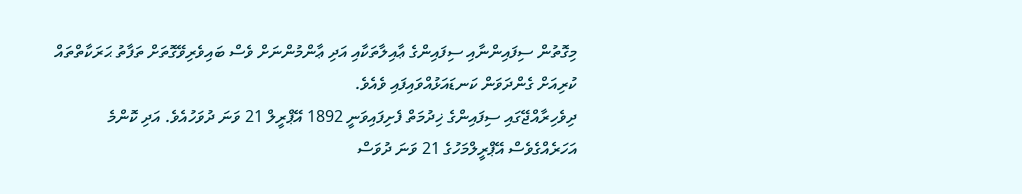މިގޮތުން ސިފައިންނާއި ސިފައިންގެ ޢާއިލާތަކާއި އަދި ޢާންމުންނަށް ވެސް ބައިވެރިވޭގޮތަށް ތަފާތު ޙަރަކާތްތައް ކުރިއަށް ގެންދަވަން ކަނޑައަޅުއްވައިފައި ވެއެވެ.
ދިވެހިރާއްޖޭގައި ސިފައިންގެ ޚިދުމަތް ފެށިފައިވަނީ 1892 އޭޕްރީލް 21 ވަނަ ދުވަހުއެވެ. އަދި ކޮންމެ އަހަރެއްގެވެސް އޭޕްރީލްމަހުގެ 21 ވަނަ ދުވަސް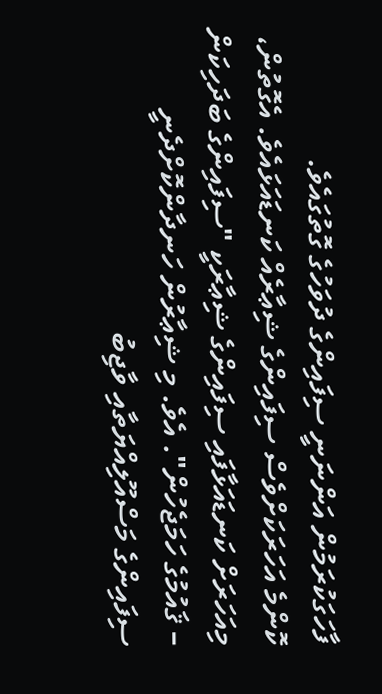ފާހަގަކުރަމުން އަންނަނީ ސިފައިންގެ ދުވަހުގެ ގޮތުގައެވެ.
ކޮންމެ އަހަރަކަށްވެސް ސިފައިންގެ ޝިޢާރެއް ކަނޑައަޅައެވެ. އެގޮތުން، މިއަހަރަށް ކަނޑައަޅާފައި ސިފައިންގެ ޝިޢާރަކީ "ސިފައިންގެ ބަދަހިކަން – ޤައުމުގެ ހަމަޖެހުން". އެވެ. މި ޝިޢާރުން ހަނދާންކޮށްދެނީ ސިފައިންގެ މަސްއޫލިއްޔަތާއި ވާޖިބު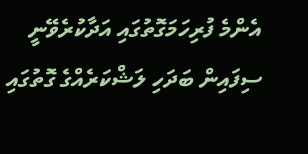އެންމެ ފުރިހަމަގޮތުގައި އަދާކުރެވޭނީ ސިފައިން ބަދަހި ލަޝްކަރެއްގެ ގޮތުގައި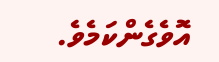އޮވެގެންކަމެވެ.